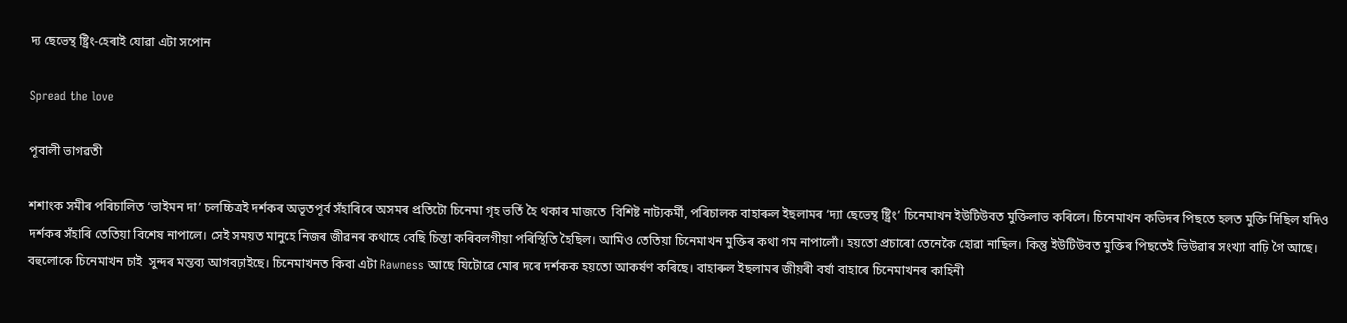দ্য ছেভেন্থ ষ্ট্ৰিং-হেৰাই যোৱা এটা সপোন

Spread the love

পূবালী ভাগৱতী

শশাংক সমীৰ পৰিচালিত ‘ভাইমন দা’ চলচ্চিত্ৰই দৰ্শকৰ অভূতপূৰ্ব সঁহাৰিৰে অসমৰ প্ৰতিটো চিনেমা গৃহ ভৰ্তি হৈ থকাৰ মাজতে  বিশিষ্ট নাট্যকৰ্মী, পৰিচালক বাহাৰুল ইছলামৰ ‘দ্যা ছেভেন্থ ষ্ট্ৰিং’ চিনেমাখন ইউটিউবত মুক্তিলাভ কৰিলে। চিনেমাখন কভিদৰ পিছতে হলত মুক্তি দিছিল যদিও দৰ্শকৰ সঁহাৰি তেতিয়া বিশেষ নাপালে। সেই সময়ত মানুহে নিজৰ জীৱনৰ কথাহে বেছি চিন্তা কৰিবলগীয়া পৰিস্থিতি হৈছিল। আমিও তেতিয়া চিনেমাখন মুক্তিৰ কথা গম নাপালোঁ। হয়তো প্ৰচাৰো তেনেকৈ হোৱা নাছিল। কিন্তু ইউটিউবত মুক্তিৰ পিছতেই ভিউৱাৰ সংখ্যা বাঢ়ি গৈ আছে। বহুলোকে চিনেমাখন চাই  সুন্দৰ মন্তব্য আগবঢ়াইছে। চিনেমাখনত কিবা এটা Rawness আছে যিটোৱে মোৰ দৰে দৰ্শকক হয়তো আকৰ্ষণ কৰিছে। বাহাৰুল ইছলামৰ জীয়ৰী বৰ্ষা বাহাৰে চিনেমাখনৰ কাহিনী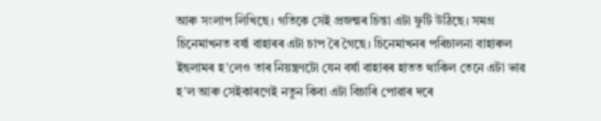আৰু সংলাপ লিখিছে। গতিকে সেই প্ৰজন্মৰ চিন্তা এটা ফুটি উঠিছে। সমগ্ৰ চিনেমাখনত বৰ্ষা বাহাৰৰ এটা চাপ ৰৈ গৈছে। চিনেমাখনৰ পৰিচালনা বাহাৰুল ইছলামৰ হ’লেও তাৰ নিয়ন্ত্ৰণটো যেন বৰ্ষা বাহাৰৰ হাতত থাকিল তেনে এটা ভাৱ হ’ল আৰু সেইকাৰণেই নতুন কিবা এটা বিচাৰি পোৱাৰ দৰে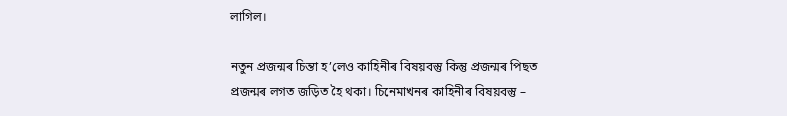লাগিল।

নতুন প্ৰজন্মৰ চিন্তা হ’লেও কাহিনীৰ বিষয়বস্তু কিন্তু প্ৰজন্মৰ পিছত প্ৰজন্মৰ লগত জড়িত হৈ থকা। চিনেমাখনৰ কাহিনীৰ বিষয়বস্তু –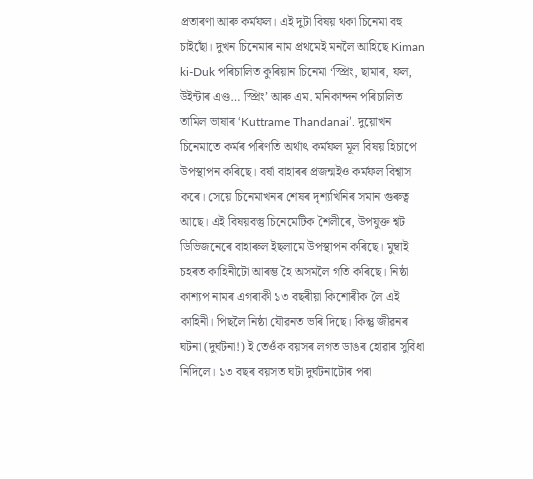প্ৰতাৰণা আৰু কৰ্মফল। এই দুটা বিষয় থকা চিনেমা বহু চাইছোঁ। দুখন চিনেমাৰ নাম প্ৰথমেই মনলৈ আহিছে Kiman ki-Duk পৰিচালিত কুৰিয়ান চিনেমা ‘স্প্ৰিং, ছামাৰ, ফল, উইন্টাৰ এণ্ড… স্প্ৰিং’ আৰু এম. মনিকান্দন পৰিচালিত তামিল ভাষাৰ ‘Kuttrame Thandanai’. দুয়োখন চিনেমাতে কৰ্মৰ পৰিণতি অৰ্থাৎ কৰ্মফল মূল বিষয় হিচাপে উপস্থাপন কৰিছে। বৰ্ষা বাহাৰৰ প্ৰজন্মইও কৰ্মফল বিশ্বাস কৰে। সেয়ে চিনেমাখনৰ শেষৰ দৃশ্যখিনিৰ সমান গুৰুত্ব আছে। এই বিষয়বস্তু চিনেমেটিক শৈলীৰে, উপযুক্ত শ্বট ডিভিজনেৰে বাহাৰুল ইছলামে উপস্থাপন কৰিছে। মুম্বাই চহৰত কাহিনীটো আৰম্ভ হৈ অসমলৈ গতি কৰিছে। নিষ্ঠা কাশ্যপ নামৰ এগৰাকী ১৩ বছৰীয়া কিশোৰীক লৈ এই কাহিনী। পিছলৈ নিষ্ঠা যৌৱনত ভৰি দিছে। কিন্তু জীৱনৰ ঘটনা (দুৰ্ঘটনা!) ই তেওঁক বয়সৰ লগত ডাঙৰ হোৱাৰ সুবিধা নিদিলে। ১৩ বছৰ বয়সত ঘটা দুৰ্ঘটনাটোৰ পৰা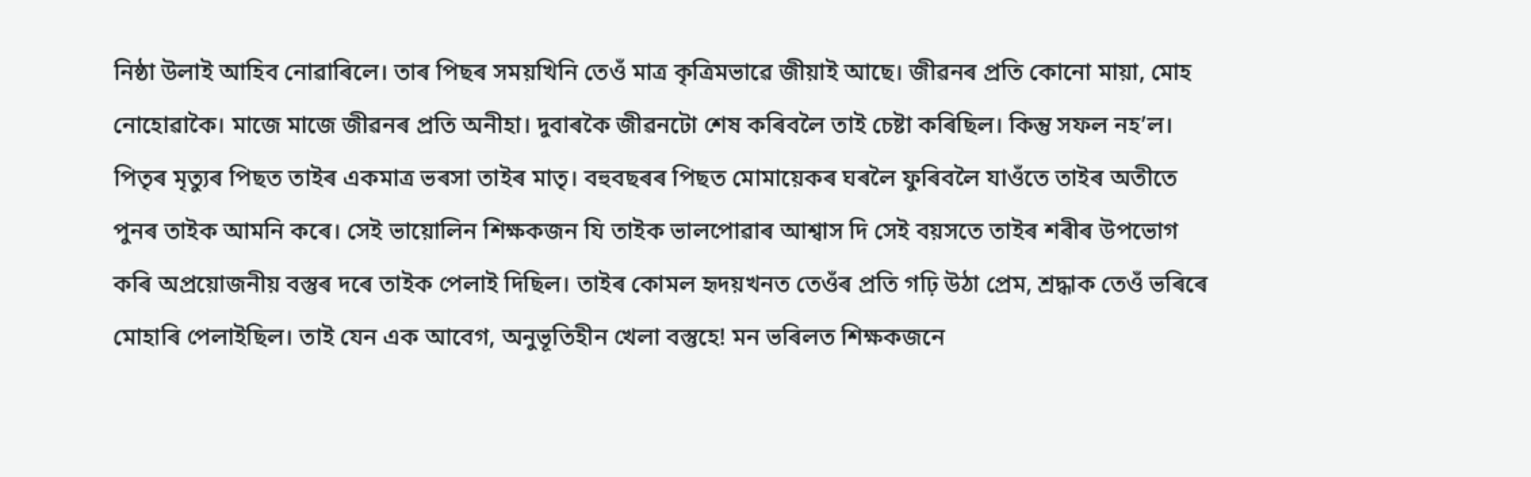নিষ্ঠা উলাই আহিব নোৱাৰিলে। তাৰ পিছৰ সময়খিনি তেওঁ মাত্ৰ কৃত্ৰিমভাৱে জীয়াই আছে। জীৱনৰ প্ৰতি কোনো মায়া, মোহ নোহোৱাকৈ। মাজে মাজে জীৱনৰ প্ৰতি অনীহা। দুবাৰকৈ জীৱনটো শেষ কৰিবলৈ তাই চেষ্টা কৰিছিল। কিন্তু সফল নহ’ল। পিতৃৰ মৃত্যুৰ পিছত তাইৰ একমাত্ৰ ভৰসা তাইৰ মাতৃ। বহুবছৰৰ পিছত মোমায়েকৰ ঘৰলৈ ফুৰিবলৈ যাওঁতে তাইৰ অতীতে পুনৰ তাইক আমনি কৰে। সেই ভায়োলিন শিক্ষকজন যি তাইক ভালপোৱাৰ আশ্বাস দি সেই বয়সতে তাইৰ শৰীৰ উপভোগ কৰি অপ্ৰয়োজনীয় বস্তুৰ দৰে তাইক পেলাই দিছিল। তাইৰ কোমল হৃদয়খনত তেওঁৰ প্ৰতি গঢ়ি উঠা প্ৰেম, শ্ৰদ্ধাক তেওঁ ভৰিৰে মোহাৰি পেলাইছিল। তাই যেন এক আবেগ, অনুভূতিহীন খেলা বস্তুহে! মন ভৰিলত শিক্ষকজনে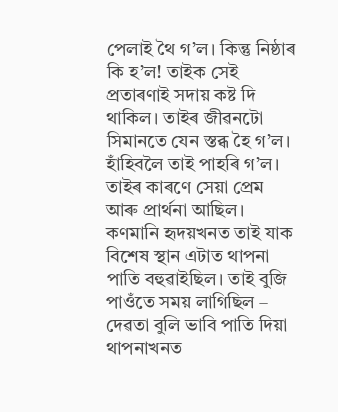পেলাই থৈ গ’ল। কিন্তু নিষ্ঠাৰ কি হ’ল! তাইক সেই প্ৰতাৰণাই সদায় কষ্ট দি থাকিল। তাইৰ জীৱনটো সিমানতে যেন স্তব্ধ হৈ গ’ল। হাঁহিবলৈ তাই পাহৰি গ’ল। তাইৰ কাৰণে সেয়া প্ৰেম আৰু প্ৰাৰ্থনা আছিল। কণমানি হৃদয়খনত তাই যাক বিশেষ স্থান এটাত থাপনা পাতি বহুৱাইছিল। তাই বুজি পাওঁতে সময় লাগিছিল – দেৱতা বুলি ভাবি পাতি দিয়া থাপনাখনত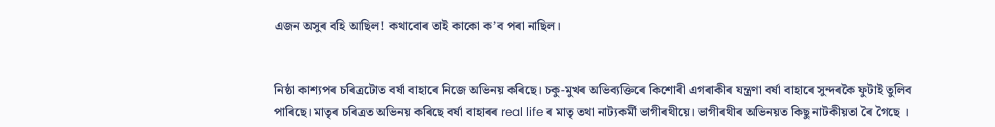এজন অসুৰ বহি আছিল! কথাবোৰ তাই কাকো ক’ব পৰা নাছিল।


নিষ্ঠা কাশ্যপৰ চৰিত্ৰটোত বৰ্ষা বাহাৰে নিজে অভিনয় কৰিছে। চকু-মুখৰ অভিব্যক্তিৰে কিশোৰী এগৰাকীৰ যন্ত্ৰণা বৰ্ষা বাহাৰে সুন্দৰকৈ ফুটাই তুলিব পাৰিছে। মাতৃৰ চৰিত্ৰত অভিনয় কৰিছে বৰ্ষা বাহাৰৰ real life ৰ মাতৃ তথা নাট্যকৰ্মী ভাগীৰথীয়ে। ভাগীৰথীৰ অভিনয়ত কিছু নাটকীয়তা ৰৈ গৈছে ।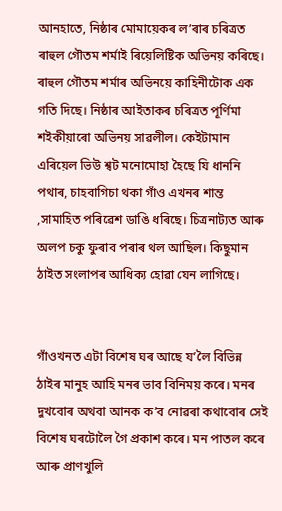আনহাতে, নিষ্ঠাৰ মোমায়েকৰ ল’ৰাৰ চৰিত্ৰত ৰাহুল গৌতম শৰ্মাই ৰিয়েলিষ্টিক অভিনয় কৰিছে। ৰাহুল গৌতম শৰ্মাৰ অভিনয়ে কাহিনীটোক এক গতি দিছে। নিষ্ঠাৰ আইতাকৰ চৰিত্ৰত পূৰ্ণিমা শইকীয়াৰো অভিনয় সাৱলীল। কেইটামান এৰিয়েল ভিউ শ্বট মনোমোহা হৈছে যি ধাননি পথাৰ, চাহবাগিচা থকা গাঁও এখনৰ শান্ত ,সামাহিত পৰিৱেশ ডাঙি ধৰিছে। চিত্ৰনাট্যত আৰু অলপ চকু ফুৰাব পৰাৰ থল আছিল। কিছুমান ঠাইত সংলাপৰ আধিক্য হোৱা যেন লাগিছে।


গাঁওখনত এটা বিশেষ ঘৰ আছে যʼলৈ বিভিন্ন ঠাইৰ মানুহ আহি মনৰ ভাব বিনিময় কৰে। মনৰ দুখবোৰ অথবা আনক ক’ব নোৱৰা কথাবোৰ সেই বিশেষ ঘৰটোলৈ গৈ প্ৰকাশ কৰে। মন পাতল কৰে আৰু প্ৰাণখুলি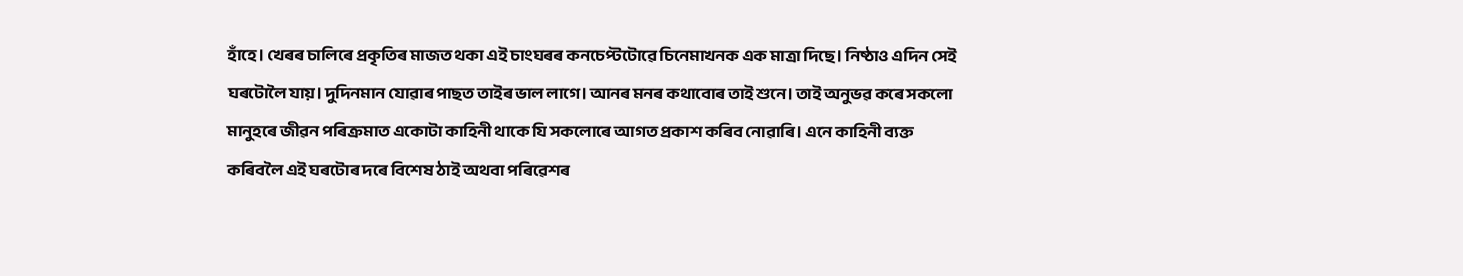হাঁহে। খেৰৰ চালিৰে প্ৰকৃতিৰ মাজত থকা এই চাংঘৰৰ কনচেপ্টটোৱে চিনেমাখনক এক মাত্ৰা দিছে। নিষ্ঠাও এদিন সেই ঘৰটোলৈ যায়। দুদিনমান যোৱাৰ পাছত তাইৰ ভাল লাগে। আনৰ মনৰ কথাবোৰ তাই শুনে। তাই অনুভৱ কৰে সকলো মানুহৰে জীৱন পৰিক্ৰমাত একোটা কাহিনী থাকে যি সকলোৰে আগত প্ৰকাশ কৰিব নোৱাৰি। এনে কাহিনী ব্যক্ত কৰিবলৈ এই ঘৰটোৰ দৰে বিশেষ ঠাই অথবা পৰিৱেশৰ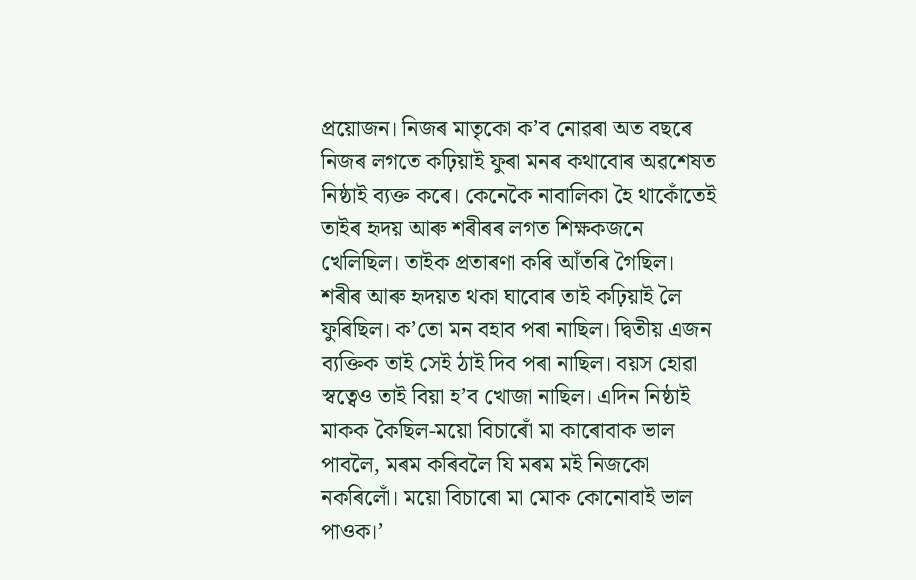প্ৰয়োজন। নিজৰ মাতৃকো ক’ব নোৱৰা অত বছৰে নিজৰ লগতে কঢ়িয়াই ফুৰা মনৰ কথাবোৰ অৱশেষত নিষ্ঠাই ব্যক্ত কৰে। কেনেকৈ নাবালিকা হৈ থাকোঁতেই তাইৰ হৃদয় আৰু শৰীৰৰ লগত শিক্ষকজনে খেলিছিল। তাইক প্ৰতাৰণা কৰি আঁতৰি গৈছিল। শৰীৰ আৰু হৃদয়ত থকা ঘাবোৰ তাই কঢ়িয়াই লৈ ফুৰিছিল। কʼতো মন বহাব পৰা নাছিল। দ্বিতীয় এজন ব্যক্তিক তাই সেই ঠাই দিব পৰা নাছিল। বয়স হোৱা স্বত্বেও তাই বিয়া হ’ব খোজা নাছিল। এদিন নিষ্ঠাই মাকক কৈছিল-ময়ো বিচাৰোঁ মা কাৰোবাক ভাল পাবলৈ, মৰম কৰিবলৈ যি মৰম মই নিজকো নকৰিলোঁ। ময়ো বিচাৰো মা মোক কোনোবাই ভাল পাওক।’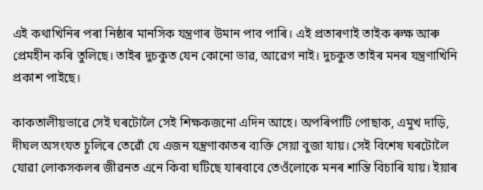এই কথাখিনিৰ পৰা নিষ্ঠাৰ মানসিক যন্ত্ৰণাৰ উমান পাব পাৰি। এই প্ৰতাৰণাই তাইক ৰুক্ষ আৰু প্ৰেমহীন কৰি তুলিছে। তাইৰ দুচকুত যেন কোনো ভাৱ, আৱেগ নাই। দুচকুত তাইৰ মনৰ যন্ত্ৰণাখিনি প্ৰকাশ পাইছে।

কাকতালীয়ভাৱে সেই ঘৰটোলৈ সেই শিক্ষকজনো এদিন আহে। অপৰিপাটি পোছাক, এমুখ দাড়ি, দীঘল অসংযত চুলিৰে তেৱোঁ যে এজন যন্ত্ৰণাকাতৰ ব্যক্তি সেয়া বুজা যায়। সেই বিশেষ ঘৰটোলৈ যোৱা লোকসকলৰ জীৱনত এনে কিবা ঘটিছে যাৰবাবে তেওঁলোকে মনৰ শান্তি বিচাৰি যায়। ইয়াৰ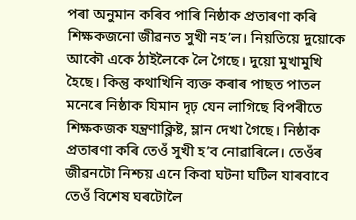পৰা অনুমান কৰিব পাৰি নিষ্ঠাক প্ৰতাৰণা কৰি শিক্ষকজনো জীৱনত সুখী নহ’ল। নিয়তিয়ে দুয়োকে আকৌ একে ঠাইলৈকে লৈ গৈছে। দুয়ো মুখামুখি হৈছে। কিন্তু কথাখিনি ব্যক্ত কৰাৰ পাছত পাতল মনেৰে নিষ্ঠাক যিমান দৃঢ় যেন লাগিছে বিপৰীতে শিক্ষকজক যন্ত্ৰণাক্লিষ্ট, ম্লান দেখা গৈছে। নিষ্ঠাক প্ৰতাৰণা কৰি তেওঁ সুখী হ’ব নোৱাৰিলে। তেওঁৰ জীৱনটো নিশ্চয় এনে কিবা ঘটনা ঘটিল যাৰবাবে তেওঁ বিশেষ ঘৰটোলৈ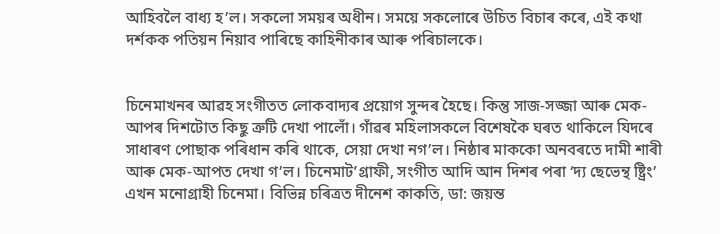আহিবলৈ বাধ্য হ’ল। সকলো সময়ৰ অধীন। সময়ে সকলোৰে উচিত বিচাৰ কৰে, এই কথা দৰ্শকক পতিয়ন নিয়াব পাৰিছে কাহিনীকাৰ আৰু পৰিচালকে।


চিনেমাখনৰ আৱহ সংগীতত লোকবাদ্যৰ প্ৰয়োগ সুন্দৰ হৈছে। কিন্তু সাজ-সজ্জা আৰু মেক-আপৰ দিশটোত কিছু ত্ৰুটি দেখা পালোঁ। গাঁৱৰ মহিলাসকলে বিশেষকৈ ঘৰত থাকিলে যিদৰে সাধাৰণ পোছাক পৰিধান কৰি থাকে, সেয়া দেখা নগ’ল। নিষ্ঠাৰ মাককো অনবৰতে দামী শাৰী আৰু মেক-আপত দেখা গ’ল। চিনেমাটʼগ্ৰাফী, সংগীত আদি আন দিশৰ পৰা ‘দ্য ছেভেন্থ ষ্ট্ৰিং’ এখন মনোগ্ৰাহী চিনেমা। বিভিন্ন চৰিত্ৰত দীনেশ কাকতি, ডা: জয়ন্ত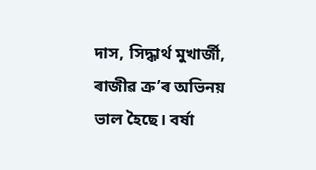দাস, সিদ্ধাৰ্থ মুখাৰ্জী, ৰাজীৱ ক্ৰ’ৰ অভিনয় ভাল হৈছে। বৰ্ষা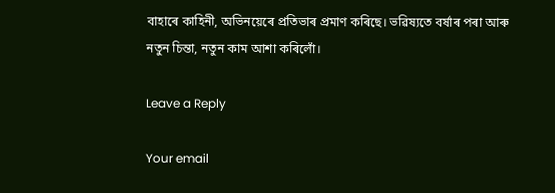বাহাৰে কাহিনী, অভিনয়েৰে প্ৰতিভাৰ প্ৰমাণ কৰিছে। ভৱিষ্যতে বৰ্ষাৰ পৰা আৰু নতুন চিন্তা, নতুন কাম আশা কৰিলোঁ।

Leave a Reply

Your email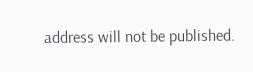address will not be published.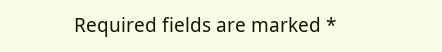Required fields are marked *